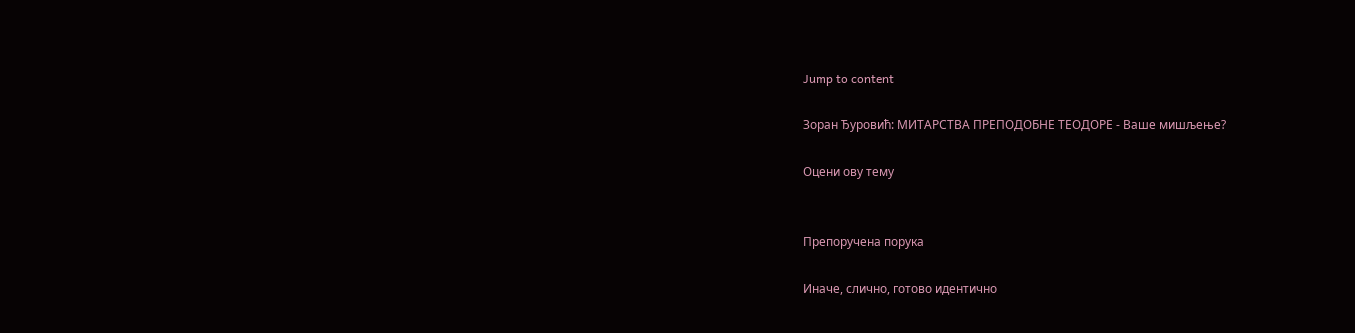Jump to content

Зоран Ђуровић: МИТАРСТВА ПРЕПОДОБНЕ ТЕОДОРЕ - Ваше мишљење?

Оцени ову тему


Препоручена порука

Иначе, слично, готово идентично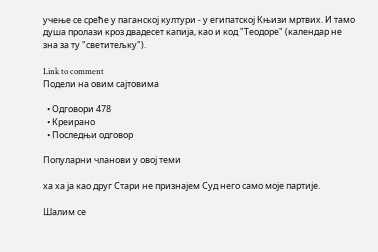учење се среће у паганској култури - у египатској Књизи мртвих. И тамо душа пролази кроз двадесет капија, као и код "Теодоре" (календар не зна за ту "светитељку").

Link to comment
Подели на овим сајтовима

  • Одговори 478
  • Креирано
  • Последњи одговор

Популарни чланови у овој теми

ха ха ја као друг Стари не признајем Суд него само моје партије.

Шалим се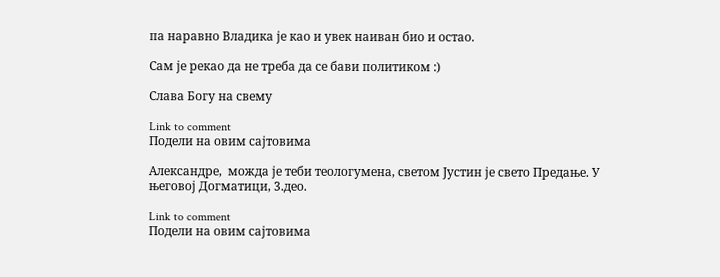па наравно Владика је као и увек наиван био и остао.

Сам је рекао да не треба да се бави политиком :)

Слава Богу на свему

Link to comment
Подели на овим сајтовима

Александре,  можда је теби теологумена, светом Јустин је свето Предање. У његовој Догматици, 3.део.

Link to comment
Подели на овим сајтовима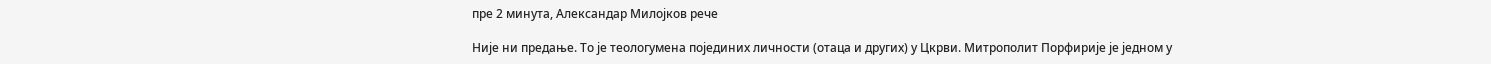пре 2 минута, Александар Милојков рече

Није ни предање. То је теологумена појединих личности (отаца и других) у Цкрви. Митрополит Порфирије је једном у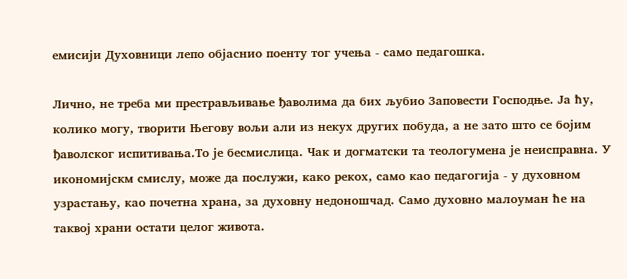емисији Духовници лепо објаснио поенту тог учења - само педагошка.

Лично, не треба ми престрављивање ђаволима да бих љубио Заповести Господње. Ја ћу, колико могу, творити Његову вољи али из некух других побуда, а не зато што се бојим ђаволског испитивања.То је бесмислица. Чак и догматски та теологумена је неисправна. У икономијскм смислу, може да послужи, како рекох, само као педагогија - у духовном узрастању, као почетна храна, за духовну недоношчад. Само духовно малоуман ће на таквој храни остати целог живота.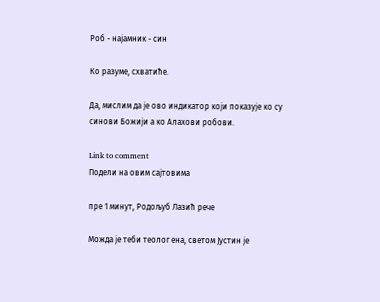Роб - најамник - син

Ко разуме, схватиће.

Да, мислим да је ово индикатор који показује ко су синови Божији а ко Алахови робови.

Link to comment
Подели на овим сајтовима

пре 1 минут, Родољуб Лазић рече

Можда је теби теолог ена, светом Јустин је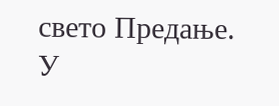свето Предање. У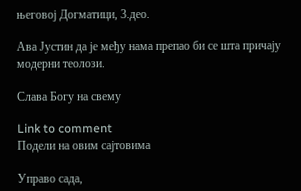његовој Догматици, 3.део.

Ава Јустин да је међу нама препао би се шта причају модерни теолози.

Слава Богу на свему

Link to comment
Подели на овим сајтовима

Управо сада,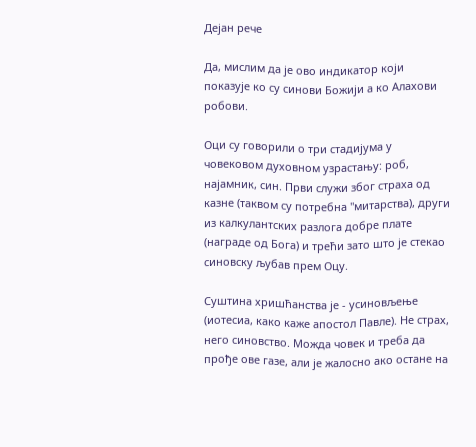Дејан рече

Да, мислим да је ово индикатор који показује ко су синови Божији а ко Алахови робови.

Оци су говорили о три стадијума у човековом духовном узрастању: роб, најамник, син. Први служи због страха од казне (таквом су потребна "митарства), други из калкулантских разлога добре плате (награде од Бога) и трећи зато што је стекао синовску љубав прем Оцу.

Суштина хришћанства је - усиновљење (иотесиа, како каже апостол Павле). Не страх, него синовство. Можда човек и треба да прође ове газе, али је жалосно ако остане на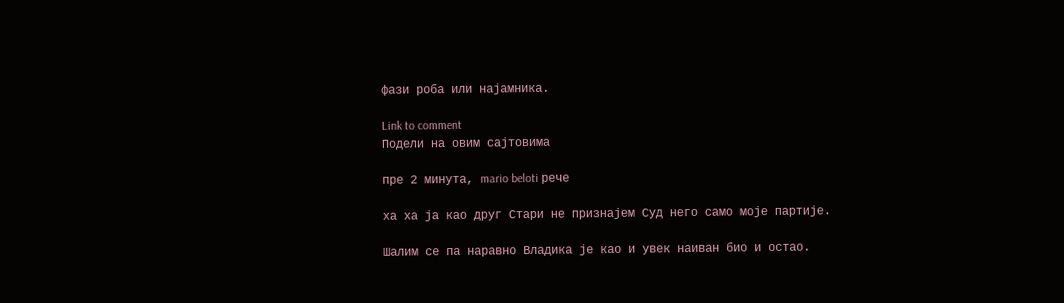фази роба или најамника.

Link to comment
Подели на овим сајтовима

пре 2 минута, mario beloti рече

ха ха ја као друг Стари не признајем Суд него само моје партије.

Шалим се па наравно Владика је као и увек наиван био и остао.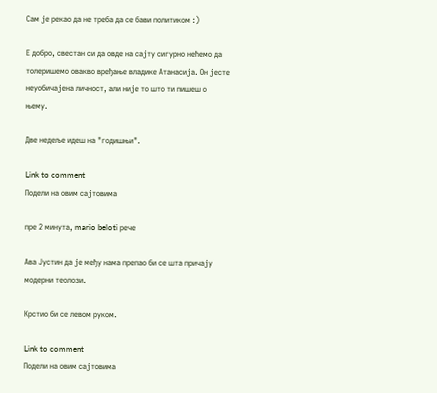Сам је рекао да не треба да се бави политиком :)

Е добро, свестан си да овде на сајту сигурно нећемо да толеришемо овакво вређање владике Атанасија. Он јесте неуобичајена личност, али није то што ти пишеш о њему.

Две недеље идеш на "годишњи".

Link to comment
Подели на овим сајтовима

пре 2 минута, mario beloti рече

Ава Јустин да је међу нама препао би се шта причају модерни теолози.

Крстио би се левом руком.

Link to comment
Подели на овим сајтовима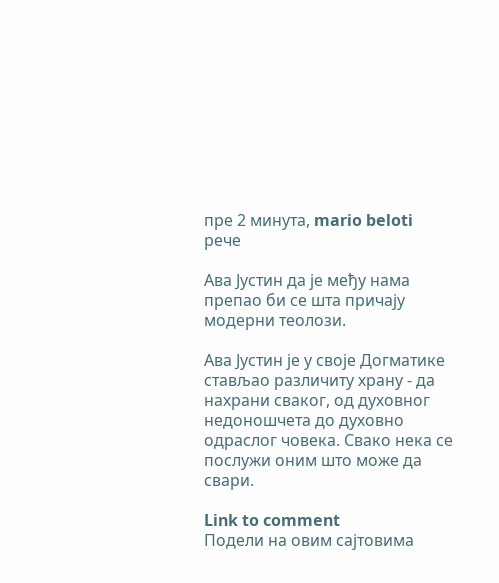пре 2 минута, mario beloti рече

Ава Јустин да је међу нама препао би се шта причају модерни теолози.

Ава Јустин је у своје Догматике стављао различиту храну - да нахрани сваког, од духовног недоношчета до духовно одраслог човека. Свако нека се послужи оним што може да свари.

Link to comment
Подели на овим сајтовима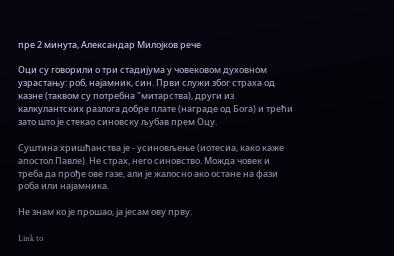пре 2 минута, Александар Милојков рече

Оци су говорили о три стадијума у човековом духовном узрастању: роб, најамник, син. Први служи због страха од казне (таквом су потребна "митарства), други из калкулантских разлога добре плате (награде од Бога) и трећи зато што је стекао синовску љубав прем Оцу.

Суштина хришћанства је - усиновљење (иотесиа, како каже апостол Павле). Не страх, него синовство. Можда човек и треба да прође ове газе, али је жалосно ако остане на фази роба или најамника.

Не знам ко је прошао, ја јесам ову прву.

Link to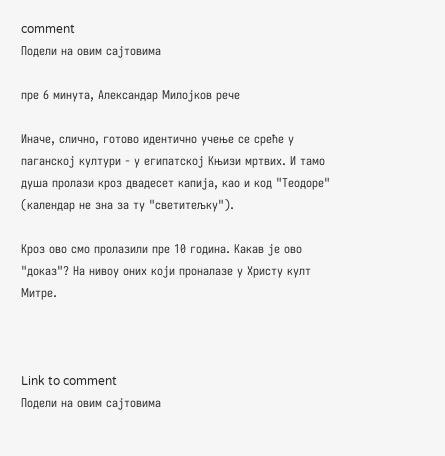comment
Подели на овим сајтовима

пре 6 минута, Александар Милојков рече

Иначе, слично, готово идентично учење се среће у паганској култури - у египатској Књизи мртвих. И тамо душа пролази кроз двадесет капија, као и код "Теодоре" (календар не зна за ту "светитељку").

Кроз ово смо пролазили пре 10 година. Какав је ово "доказ"? На нивоу оних који проналазе у Христу култ Митре.



Link to comment
Подели на овим сајтовима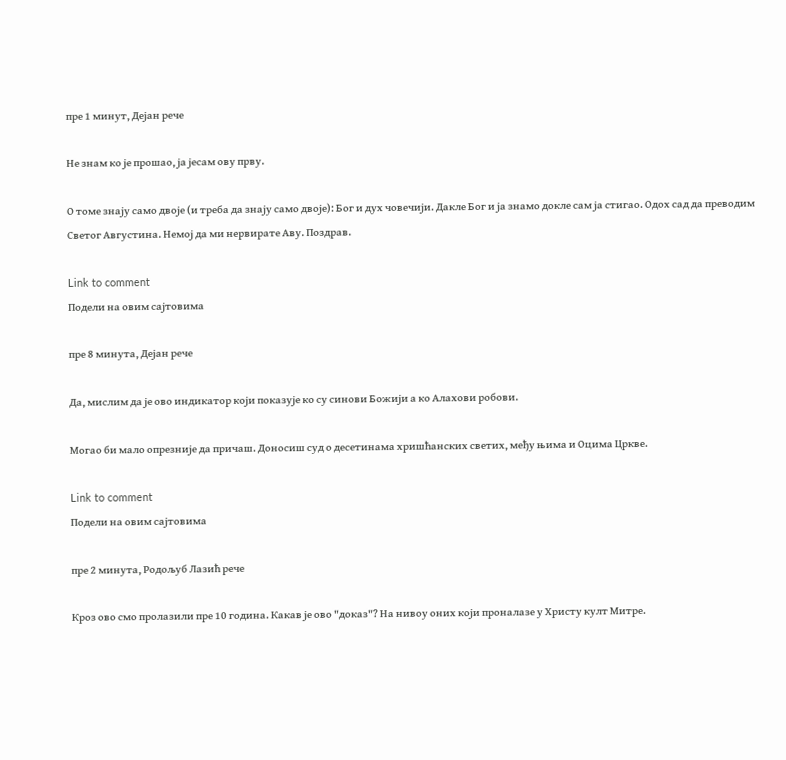пре 1 минут, Дејан рече

Не знам ко је прошао, ја јесам ову прву.

О томе знају само двоје (и треба да знају само двоје): Бог и дух човечији. Дакле Бог и ја знамо докле сам ја стигао. Одох сад да преводим Светог Августина. Немој да ми нервирате Аву. Поздрав.

Link to comment
Подели на овим сајтовима

пре 8 минута, Дејан рече

Да, мислим да је ово индикатор који показује ко су синови Божији а ко Алахови робови.

Могао би мало опрезније да причаш. Доносиш суд о десетинама хришћанских светих, међу њима и Оцима Цркве.

Link to comment
Подели на овим сајтовима

пре 2 минута, Родољуб Лазић рече

Кроз ово смо пролазили пре 10 година. Какав је ово "доказ"? На нивоу оних који проналазе у Христу култ Митре.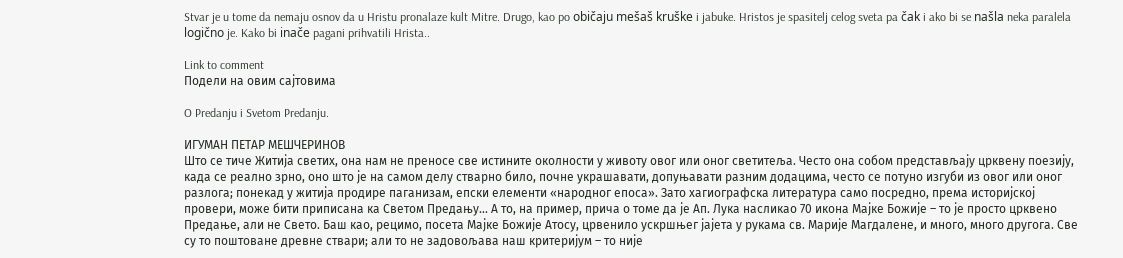Stvar je u tome da nemaju osnov da u Hristu pronalaze kult Mitre. Drugo, kao po običaju mešaš kruške i jabuke. Hristos je spasitelj celog sveta pa čak i ako bi se našla neka paralela logično je. Kako bi inače pagani prihvatili Hrista..

Link to comment
Подели на овим сајтовима

O Predanju i Svetom Predanju.

ИГУМАН ПЕТАР МЕШЧЕРИНОВ
Што се тиче Житија светих, она нам не преносе све истините околности у животу овог или оног светитеља. Често она собом представљају црквену поезију, када се реално зрно, оно што је на самом делу стварно било, почне украшавати, допуњавати разним додацима, често се потуно изгуби из овог или оног разлога; понекад у житија продире паганизам, епски елементи «народног епоса». Зато хагиографска литература само посредно, према историјској провери, може бити приписана ка Светом Предању... А то, на пример, прича о томе да је Ап. Лука насликао 70 икона Мајке Божије – то је просто црквено Предање, али не Свето. Баш као, рецимо, посета Мајке Божије Атосу, црвенило ускршњег јајета у рукама св. Марије Магдалене, и много, много другога. Све су то поштоване древне ствари; али то не задовољава наш критеријум – то није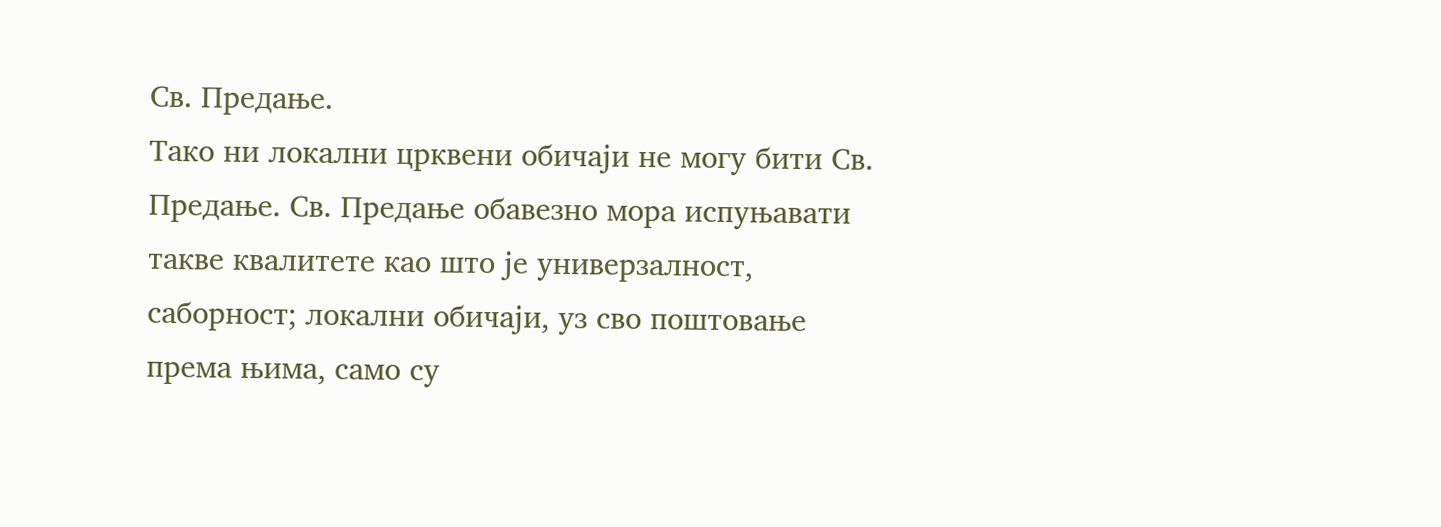Св. Предање.
Тако ни локални црквени обичаји не могу бити Св. Предање. Св. Предање обавезно мора испуњавати такве квалитете као што је универзалност, саборност; локални обичаји, уз сво поштовање према њима, само су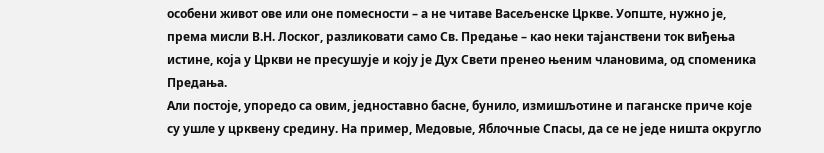особени живот ове или оне помесности – а не читаве Васељенске Цркве. Уопште, нужно је, према мисли В.Н. Лоског, разликовати само Св. Предање – као неки тајанствени ток виђења истине, која у Цркви не пресушује и коју је Дух Свети пренео њеним члановима, од споменика Предања.
Али постоје, упоредо са овим, једноставно басне, бунило, измишљотине и паганске приче које су ушле у црквену средину. На пример, Медовые, Яблочные Спасы, да се не једе ништа округло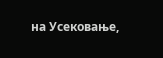на Усековање,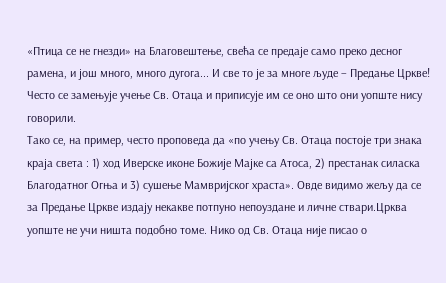«Птица се не гнезди» на Благовештење, свећа се предаје само преко десног рамена, и још много, много дугога... И све то је за многе људе – Предање Цркве! Често се замењује учење Св. Отаца и приписује им се оно што они уопште нису говорили.
Тако се, на пример, често проповеда да «по учењу Св. Отаца постоје три знака краја света : 1) ход Иверске иконе Божије Мајке са Атоса, 2) престанак силаска Благодатног Огња и 3) сушење Мамвријског храста». Овде видимо жељу да се за Предање Цркве издају некакве потпуно непоуздане и личне ствари.Црква уопште не учи ништа подобно томе. Нико од Св. Отаца није писао о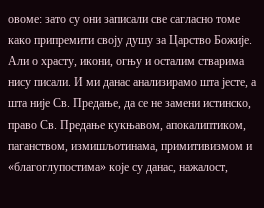овоме: зато су они записали све сагласно томе како припремити своју душу за Царство Божије. Али о храсту, икони, огњу и осталим стварима нису писали. И ми данас анализирамо шта јесте, а шта није Св. Предање, да се не замени истинско, право Св. Предање кукњавом, апокалиптиком, паганством, измишљотинама, примитивизмом и «благоглупостима» које су данас, нажалост,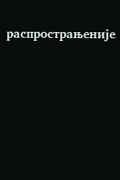распрострањеније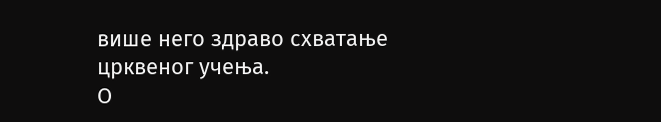више него здраво схватање црквеног учења.
О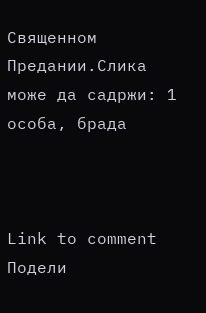Священном Предании.Слика може да садржи: 1 особа, брада



Link to comment
Подели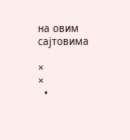на овим сајтовима

×
×
  •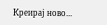Креирај ново...